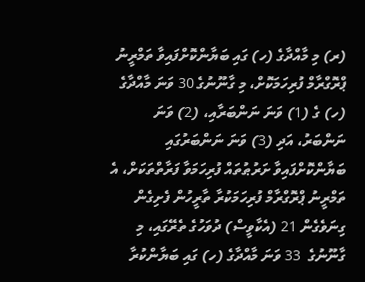(ރ) މި މާއްދާގެ (ހ) ގައި ބަޔާންކޮށްފައިވާ ތަމްރީނު ޕްރޮގްރާމް ފުރިހަމަކޮށް، މި ގާނޫނުގެ 30 ވަނަ މާއްދާގެ (ހ) ގެ (1) ވަނަ ނަންބަރާއި، (2) ވަނަ ނަންބަރު، އަދި (3) ވަނަ ނަންބަރުގައި ބަޔާންކޮށްފައިވާ ށަރުޠުތައް ފުރިހަމަވާ ފަރާތްތަކަށް، އެ ތަމްރީނު ޕްރޮގްރާމް ފުރިހަމަކުރާ ތާރީހުން ފެށިގެން ގިނަވެގެން 21 (އެކާވީސް) ދުވަހުގެ ތެރޭގައި، މި ގާނޫނުގެ  33 ވަނަ މާއްދާގެ (ހ) ގައި ބަޔާންކުރާ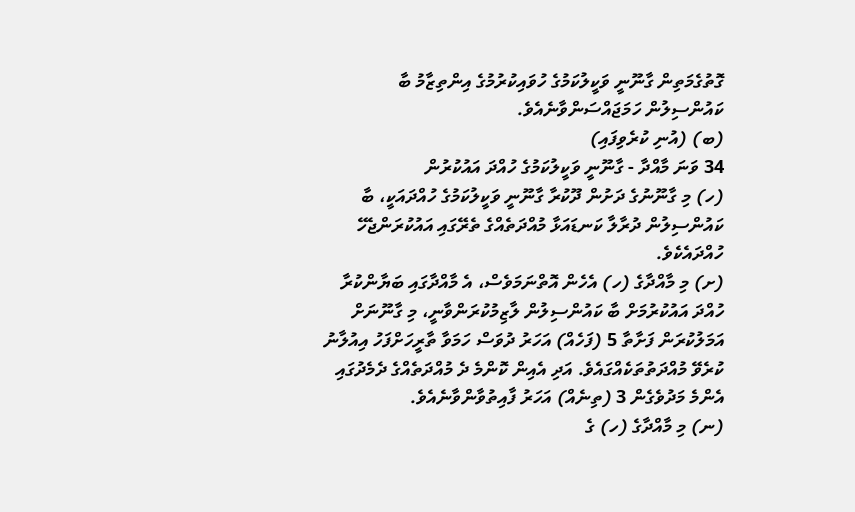ގޮތުގެމަތިން ގާނޫނީ ވަކީލުކަމުގެ ހުވައިކުރުމުގެ އިންތިޒާމު ބާ ކައުންސިލުން ހަމަޖައްސަންވާނެއެވެ.
(ބ) (އުނި ކުރެވިފައި)
34 ވަނަ މާއްދާ - ގާނޫނީ ވަކީލުކަމުގެ ހުއްދަ އައުކުރުން
(ހ) މި ގާނޫނުގެ ދަށުން ދޫކުރާ ގާނޫނީ ވަކީލުކަމުގެ ހުއްދައަކީ، ބާ ކައުންސިލުން ދުރާލާ ކަނޑައަޅާ މުއްދަތެއްގެ ތެރޭގައި އައުކުރަންޖެހޭ ހުއްދައެކެވެ.
(ށ) މި މާއްދާގެ (ހ) އެހެން އޮތްނަމަވެސް، އެ މާއްދާގައި ބަޔާންކުރާ ހުއްދަ އައުކުރުމަށް ބާ ކައުންސިލުން ލާޒިމުކުރަންވާނީ، މި ގާނޫނަށް އަމަލުކުރަން ފަށާތާ 5 (ފަހެއް) އަހަރު ދުވަސް ހަމަވާ ތާރީހަށްފަހު އިއުލާނު ކުރެވޭ މުއްދަތުތަކެއްގައެވެ. އަދި އެއިން ކޮންމެ ދެ މުއްދަތެއްގެ ދެމެދުގައި އެންމެ މަދުވެގެން 3 (ތިނެއް) އަހަރު ފާއިތުވާންވާނެއެވެ.
(ނ) މި މާއްދާގެ (ހ) ގެ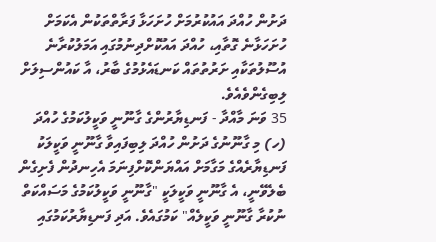ދަށުން ހުއްދަ އައުކުރުމަށް ހުށަހަޅާ ފަރާތްތަކުން އެކަމަށް ހުށަހަޅާނެ ގޮތާއި، ހުއްދަ އައުކޮށްދިނުމުގައި އަމަލުކުރާނެ އުސޫލުތަކާއި ށަރުތުތައް ކަނޑައެޅުމުގެ ބާރު، އާ ކައުންސިލަށް ލިބިގެންވެއެވެ.
35 ވަނަ މާއްދާ - ފަނޑިޔާރުންގެ ގާނޫނީ ވަކީލުކަމުގެ ހުއްދަ
(ހ) މި ގާނޫނުގެ ދަށުން ހުއްދަ ލިބިފައިވާ ގާނޫނީ ވަކީލަކު ފަނޑިޔާރެއްގެ މަގާމަށް އައްޔަންކޮށްފިނަމަ އެހިނދުން ފެށިގެން ބެލެވޭނީ، އެ ގާނޫނީ ވަކީލަކީ "ގާނޫނީ ވަކީލުކަމުގެ މަސައްކަތް ނުކުރާ ގާނޫނީ ވަކީލެއް" ކަމުގައެވެ. އަދި ފަނޑިޔާރުކަމުގައި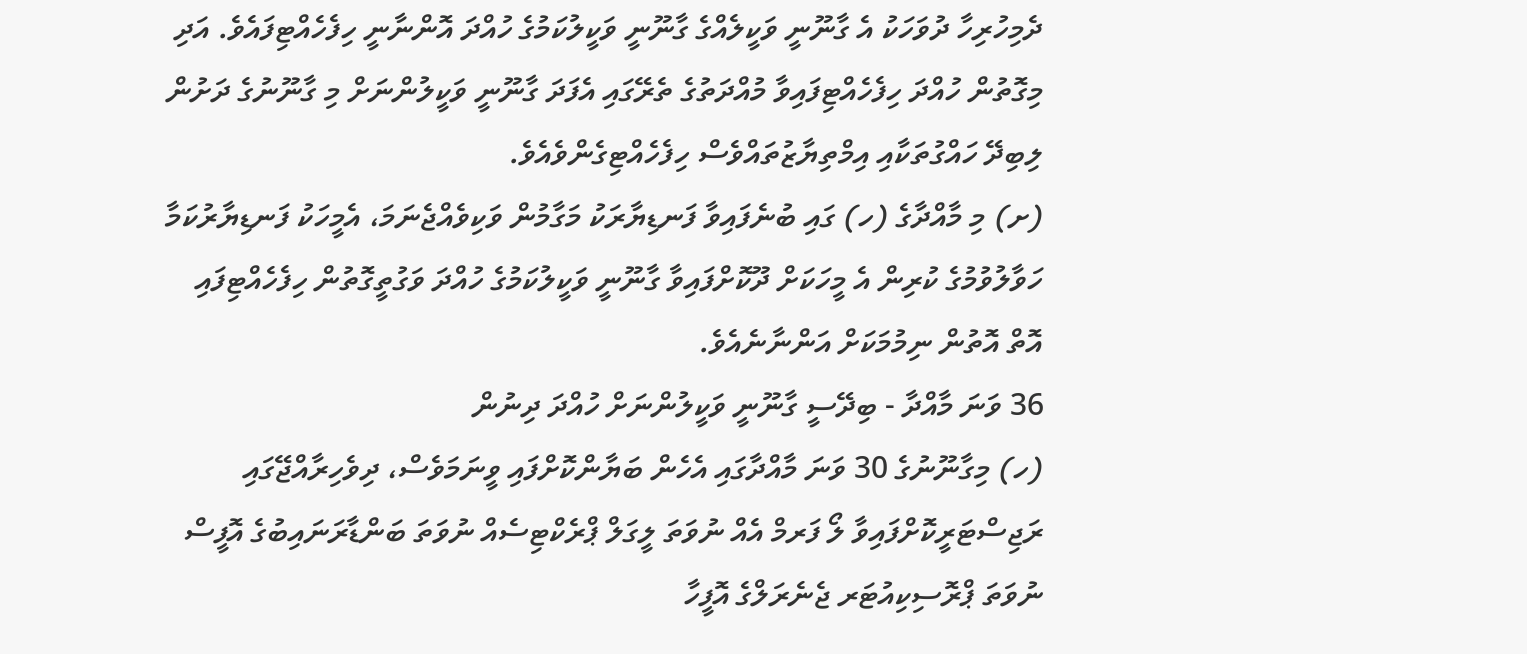ދެމިހުރިހާ ދުވަހަކު އެ ގާނޫނީ ވަކީލެއްގެ ގާނޫނީ ވަކީލުކަމުގެ ހުއްދަ އޮންނާނީ ހިފެހެއްޓިފައެވެ. އަދި މިގޮތުން ހުއްދަ ހިފެހެއްޓިފައިވާ މުއްދަތުގެ ތެރޭގައި އެފަދަ ގާނޫނީ ވަކީލުންނަށް މި ގާނޫނުގެ ދަށުން ލިބިދޭ ހައްގުތަކާއި އިމްތިޔާޒުތައްވެސް ހިފެހެއްޓިގެންވެއެވެ.
(ށ) މި މާއްދާގެ (ހ) ގައި ބުނެފައިވާ ފަނޑިޔާރަކު މަގާމުން ވަކިވެއްޖެނަމަ، އެމީހަކު ފަނޑިޔާރުކަމާ ހަވާލުވުމުގެ ކުރިން އެ މީހަކަށް ދޫކޮށްފައިވާ ގާނޫނީ ވަކީލުކަމުގެ ހުއްދަ ވަގުތީގޮތުން ހިފެހެއްޓިފައި އޮތް އޮތުން ނިމުމަކަށް އަންނާނެއެވެ.
36 ވަނަ މާއްދާ - ބިދޭސީ ގާނޫނީ ވަކީލުންނަށް ހުއްދަ ދިނުން
(ހ) މިގާނޫނުގެ 30 ވަނަ މާއްދާގައި އެހެން ބަޔާންކޮށްފައި ވީނަމަވެސް، ދިވެހިރާއްޖޭގައި ރަޖިސްޓަރީކޮށްފައިވާ ލޯ ފަރމް އެއް ނުވަތަ ލީގަލް ޕްރެކްޓިސެއް ނުވަތަ ބަންޑާރަނައިބުގެ އޮފީސް ނުވަތަ ޕްރޮސިކިއުޓަރ ޖެނެރަލްގެ އޮފީހާ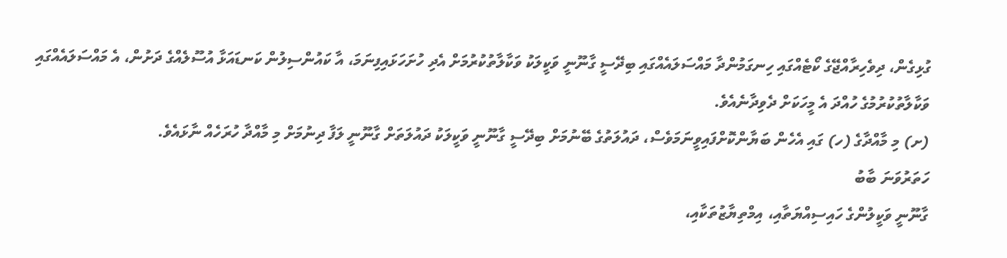ގުޅިގެން، ދިވެހިރާއްޖޭގެ ކޯޓެއްގައި ހިނގަމުންދާ މައްސަލައެއްގައި ބިދޭސީ ގާނޫނީ ވަކީލަކު ވަކާލާތުކުރުމަށް އެދި ހުށަހަޅައިފިނަމަ، އާ ކައުންސިލުން ކަނޑައަޅާ އުސޫލެއްގެ ދަށުން، އެ މައްސަލައެއްގައި ވަކާލާތުކުރުމުގެ ހުއްދަ އެ މީހަކަށް ދެވިދާނެއެވެ.
(ށ) މި މާއްދާގެ (ހ) ގައި އެހެން ބަޔާންކޮށްފައިވީނަމަވެސް، ދައުލަތުގެ ބޭނުމަށް ބިދޭސީ ގާނޫނީ ވަކީލަކު ދައުލަތަށް ގާނޫނީ ލަފާ ދިނުމަށް މި މާއްދާ ހުރަހެއް ނާޅައެވެ.
ހަތަރުވަނަ ބާބު
ގާނޫނީ ވަކީލުންގެ ހައިސިއްޔަތާއި، އިމްތިޔާޒުތަކާއި،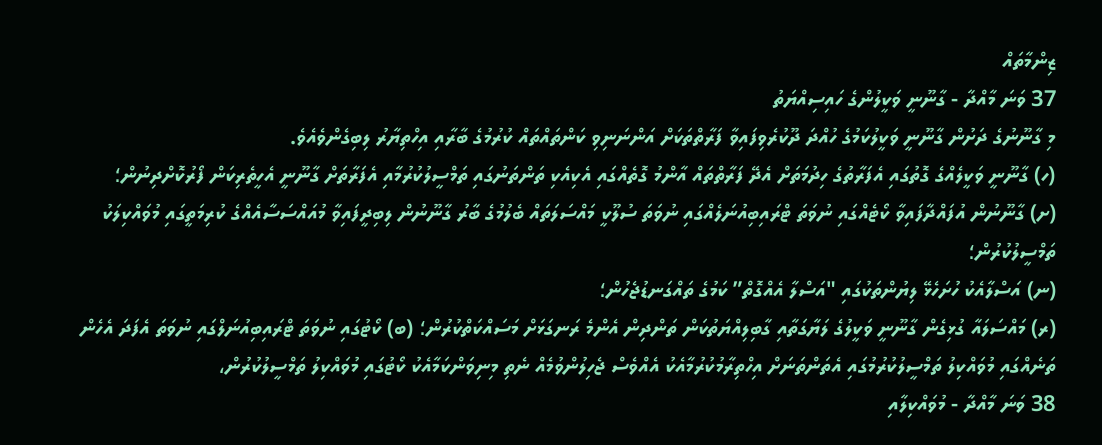ޒިންމާތައް
37 ވަނަ މާއްދާ - ގާނޫނީ ވަކީލުންގެ ހައިސިއްޔަތު
މި ގާނޫނުގެ ދަށުން ގާނޫނީ ވަކީލުކަމުގެ ހުއްދަ ދޫކުރެވިފައިވާ ފަރާތްތަކަށް އަންނަނިވި ކަންތައްތައް ކުރުމުގެ ބާރާއި އިހްތިޔާރު ލިބިގެންވެއެވެ.
(ހ) ގާނޫނީ ވަކީލެއްގެ ގޮތުގައި އެފަރާތުގެ ހިދުމަތަށް އެދޭ ފަރާތްތައް އާންމު ގޮތެއްގައި އެކިއެކި ތަންތަނުގައި ތަމްސީލުކުރުމާއި އެފަރާތަށް ގާނޫނީ އެހީތެރިކަން ފޯރުކޮށްދިނުން؛
(ށ) ގާނޫނުން އުފައްދާފައިވާ ކޯޓެއްގައި ނުވަތަ ޓްރައިބިއުނަލެއްގައި ނުވަތަ ސުލޫކީ މައްސަލަތައް ބެލުމުގެ ބާރު ގާނޫނުން ލިބިދީފައިވާ މުއައްސަސާއެއްގެ ކުރިމަތީގައި މުވައްކިލަކު ތަމްސީލުކުރުން؛
(ނ) އަސްލާއެކު ހުށަހެޅޭ ލިޔުންތަކުގައި "އަސްލާ އެއްގޮތް” ކަމުގެ ތައްގަނޑުޖެހުން؛
(ރ) މައްސަލައާ ގުޅިގެން ގާނޫނީ ވަކީލުގެ ލަޔާގަތާއި ގާބިލިއްޔަތުކަން ތަންދިން އެންމެ ރަނގަޅަށް މަސައްކަތްކުރުން؛ (ބ) ކޯޓުގައި ނުވަތަ ޓްރައިބިއުނަލްގައި ނުވަތަ އެފަދަ އެހެން ތަނެއްގައި މުވައްކިލު ތަމްސީލުކުރުމުގައި އެތަންތަނަށް އިހްތިރާމުކުރުމާއެކު އެއްވެސް ޖެހިލުންވުމެއް ނެތި މިނިވަންކަމާއެކު ކޯޓުގައި މުވައްކިލު ތަމްސީލުކުރުން،
38 ވަނަ މާއްދާ - މުވައްކިލާއި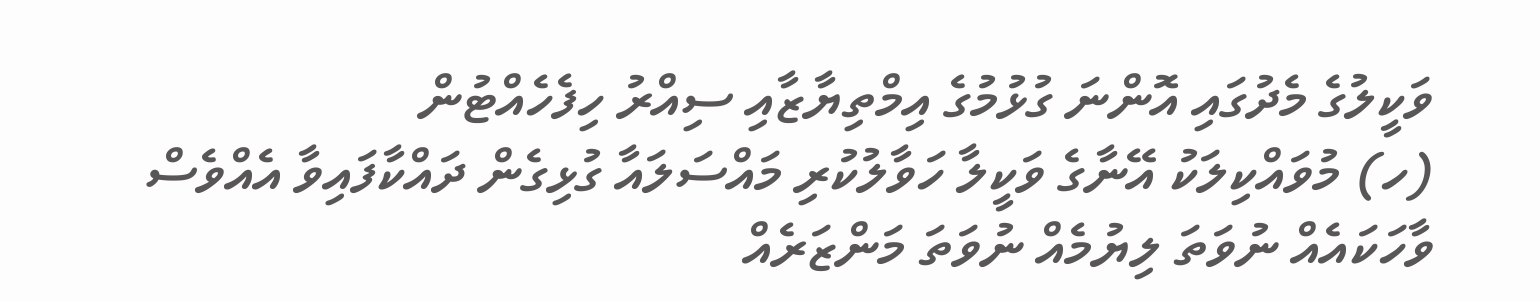ވަކީލުގެ މެދުގައި އޮންނަ ގުޅުމުގެ އިމްތިޔާޒާއި ސިއްރު ހިފެހެއްޓުން
(ހ) މުވައްކިލަކު އޭނާގެ ވަކީލާ ހަވާލުކުރި މައްސަލައާ ގުޅިގެން ދައްކާފައިވާ އެއްވެސް ވާހަކައެއް ނުވަތަ ލިޔުމެއް ނުވަތަ މަންޒަރެއް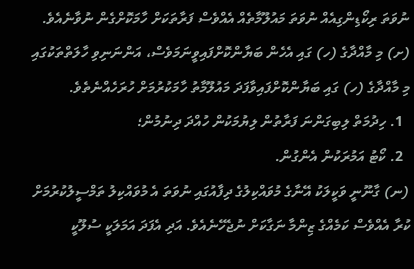ނުވަތަ ރިކޯޑިންގިއެއް ނުވަތަ މައުލޫމާތެއް އެއްވެސް ފަރާތަކަށް ހާމަކޮށްގެން ނުވާނެއެވެ.
(ށ) މި މާއްދާގެ (ހ) ގައި އެހެން ބަޔާންކޮށްފައިވީނަމަވެސް، އަންނަނިވި ހާލަތްތަކުގައި މި މާއްދާގެ (ހ) ގައި ބަޔާންކޮށްފައިވާފަދަ މައުލޫމާތު ހާމަކުރުމަށް ހުރަހެއްނެތެވެ.
  1. ހިދުމަތް ލިބިގަންނަ ފަރާތުން ލިޔުމަކުން ހުއްދަ ދިނުމުން؛
  2. ކޯޓު އަމުރަކުން އެންގުން.
(ނ) ގާނޫނީ ވަކީލަކު އޭނާގެ މުވައްކިލުގެ ދިފާއުގައި ނުވަތަ އެ މުވައްކިލު ތަމްސީލުކުރުމަށް ކުރާ އެއްވެސް ކަމެއްގެ ޒިންމާ ނަގާކަށް ނުޖެހޭނެއެވެ. އަދި އެފަދަ އަމަލަކީ ސުލޫކީ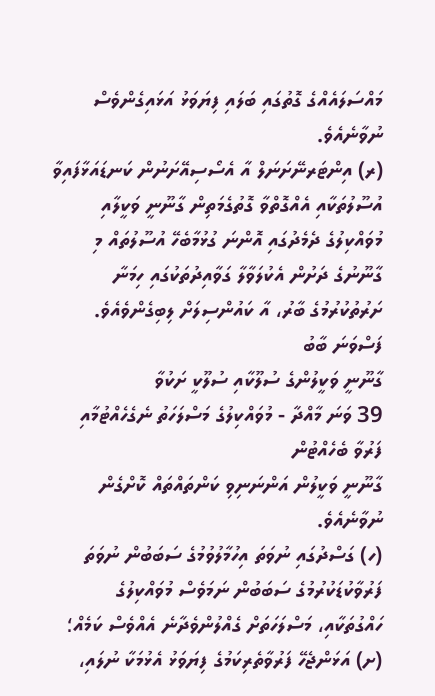މައްސަލައެއްގެ ގޮތުގައި ބަލައި ފިޔަވަޅު އަޅައިގެންވެސް ނުވާނެއެވެ.
(ރ) އިންޓަރނޭށަނަލް އާ އެސޯސިއޭށަނުން ކަނޑައަޅާފައިވާ އުސޫލުތަކާއި އެއްގޮތްވާ ގޮތުގެމަތިން ގާނޫނީ ވަކީލާއި މުވައްކިލުގެ ދެމެދުގައި އޮންނަ ގުޅުމާބެހޭ އުސޫލުތައް މި ގާނޫނުގެ ދަށުން އެކުލަވާލާ ގަވާއިދުތަކުގައި ހިމަނާ ށަރުތުކުރުމުގެ ބާރު، އާ ކައުންސިލަށް ލިބިގެންވެއެވެ.
ފަސްވަނަ ބާބު
ގާނޫނީ ވަކީލުންގެ ސުލޫކާއި ސުލޫކީ ށަކުވާ
39 ވަނަ މާއްދާ - މުވައްކިލުގެ މަސްލަހަތު ނެގެހެއްޓުމާއި ފަރުވާ ބެހެއްޓުން
ގާނޫނީ ވަކީލުން އަންނަނިވި ކަންތައްތައް ކޮށްގެން ނުވާނެއެވެ.
(ހ) ގަސްދުގައި ނުވަތަ އިހުމާލުވުމުގެ ސަބަބުން ނުވަތަ ފަރުވާކުޑަކުރުމުގެ ސަބަބުން ނަމަވެސް މުވައްކިލުގެ ހައްގުތަކާއި، މަސްލަހަތަށް ގެއްލުންވެދާނެ އެއްވެސް ކަމެއް؛
(ށ) އަޅަންޖެހޭ ފަރުވާތެރިކަމުގެ ފިޔަވަޅު އެޅުމަކާ ނުލައި،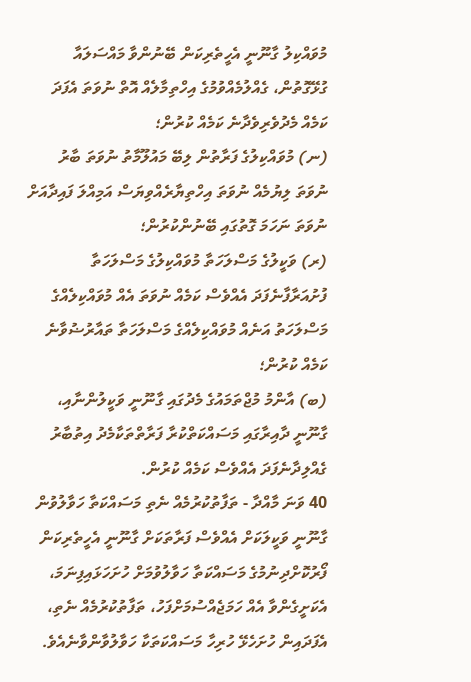މުވައްކިލު ގާނޫނީ އެހީތެރިކަން ބޭނުންވާ މައްސަލައާ ގުޅޭގޮތުން، ގެއްލުމެއްވުމުގެ އިހްތިމާލެއް އޮތް ނުވަތަ އެފަދަ ކަމެއް މެދުވެރިވެދާނެ ކަމެއް ކުރުން؛
(ނ) މުވައްކިލުގެ ފަރާތުން ލިބޭ މައުލޫމާތު ނުވަތަ ބާރު ނުވަތަ ލިޔުމެއް ނުވަތަ އިހްތިޔާރެއްވިޔަސް އަމިއްލަ ފައިދާއަށް ނުވަތަ ނަހަމަ ގޮތުގައި ބޭނުންކުރުން؛
(ރ) ވަކީލުގެ މަސްލަހަތާ މުވައްކިލުގެ މަސްލަހަތާ ފުށުއަރާފާނެފަދަ އެއްވެސް ކަމެއް ނުވަތަ އެއް މުވައްކިލެއްގެ މަސްލަހަތު އަނެއް މުވައްކިލެއްގެ މަސްލަހަތާ ތައާރުޟުވާނެ ކަމެއް ކުރުން؛
(ބ) އާންމު މުޖްތަމައުގެ މެދުގައި ގާނޫނީ ވަކީލުންނާއި، ގާނޫނީ ދާއިރާގައި މަސައްކަތްކުރާ ފަރާތްތަކާމެދު އިތުބާރު ގެއްލިދާނެފަދަ އެއްވެސް ކަމެއް ކުރުން.
40 ވަނަ މާއްދާ - ތަފާތުކުރުމެއް ނެތި މަސައްކަތާ ހަވާލުވުން
ގާނޫނީ ވަކީލަކަށް އެއްވެސް ފަރާތަކަށް ގާނޫނީ އެހީތެރިކަން ފޯރުކޮށްދިނުމުގެ މަސައްކަތާ ހަވާލުވުމަށް ހުށަހަޅައިފިނަމަ، އެކަށީގެންވާ އެއް ހަމަޖެއްސުމަށްފަހު، ތަފާތުކުރުމެއް ނެތި، އެފަދައިން ހުށަހެޅޭ ހުރިހާ މަސައްކަތަކާ ހަވާލުވާންވާނެއެވެ.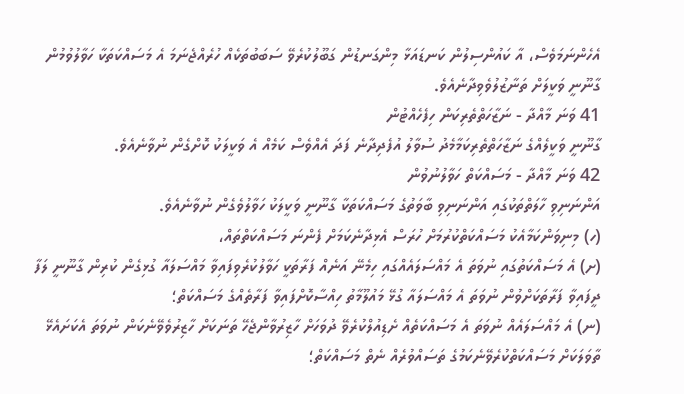އެހެންނަމަވެސް، އާ ކައުންސިލުން ކަނޑައަޅާ މިންގަނޑުން ގަބޫލުކުރެވޭ ސަބަބުތަކެއް ހުރެއްޖެނަމަ އެ މަސައްކަތަކާ ހަވާލުވުމުން ގާނޫނީ ވަކީލަށް ތަނާޒުލުވެވިދާނެއެވެ.
41 ވަނަ މާއްދާ - ނަޒާހަތްތެރިކަން ހިފެހެއްޓުން
ގާނޫނީ ވަކީލެއްގެ ނަޒާހަތްތެރިކަމާމެދު ސުވާލު އުފެދިދާނެ ފަދަ އެއްވެސް ކަމެއް އެ ވަކީލަކު ކޮށްގެން ނުވާނެއެވެ.
42 ވަނަ މާއްދާ - މަސައްކަތް ހަވާލުނުވުން
އަންނަނިވި ހާލަތްތަކުގައި އަންނަނިވި ބާވަތުގެ މަސައްކަތަކާ ގާނޫނީ ވަކީލަކު ހަވާލުވެގެން ނުވާނެއެވެ.
(ހ) މިނިވަންކަމާއެކު މަސައްކަތްކުރުމަށް ހުރަސް އެޅިދާނެކަމަށް ފެންނަ މަސައްކަތްތައް،
(ށ) އެ މަސައްކަތުގައި ނުވަތަ އެ މައްސަލައެއްގައި ހިމެނޭ އަނެއް ފަރާތަކީ ހަވާލުކުރެވިފައިވާ މައްސަލައާ ގުޅިގެން ކުރިން ގާނޫނީ ލަފާ ދީފައިވާ ފަރާތަކަށްވުން ނުވަތަ އެ މައްސަލައާ ގުޅޭ މައުލޫމާތު ހިއްސާކޮށްފައިވާ ފަރާތެއްގެ މަސައްކަތް؛
(ނ) އެ މައްސަލައެއް ނުވަތަ އެ މަސައްކަތެއް ށެޑިއުލްކުރެވޭ ދުވަހަށް ހާޒިރުވާންޖެހޭ ތަނަކަށް ހާޒިރުވެވޭނެކަން ނުވަތަ އެކަށައެޅޭ ތާވަލަކަށް މަސައްކަތްކުރެވޭނެކަމުގެ ތަސައްވުރެއް ނެތް މަސައްކަތް؛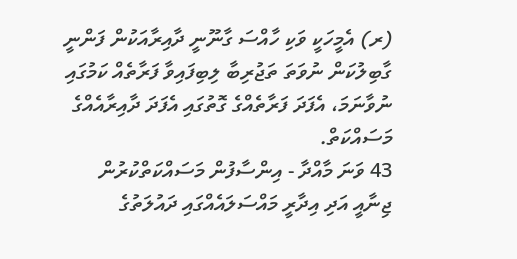(ރ) އެމީހަކީ ވަކި ހާއްސަ ގާނޫނީ ދާއިރާއަކުން ފަންނީ ގާބިލުކަން ނުވަތަ ތަޖުރިބާ ލިބިފައިވާ ފަރާތެއް ކަމުގައި ނުވާނަމަ، އެފަދަ ފަރާތެއްގެ ގޮތުގައި އެފަދަ ދާއިރާއެއްގެ މަސައްކަތް.
43 ވަނަ މާއްދާ - އިންސާފުން މަސައްކަތްކުރުން
ޖިނާއީ އަދި އިދާރީ މައްސަލައެއްގައި ދައުލަތުގެ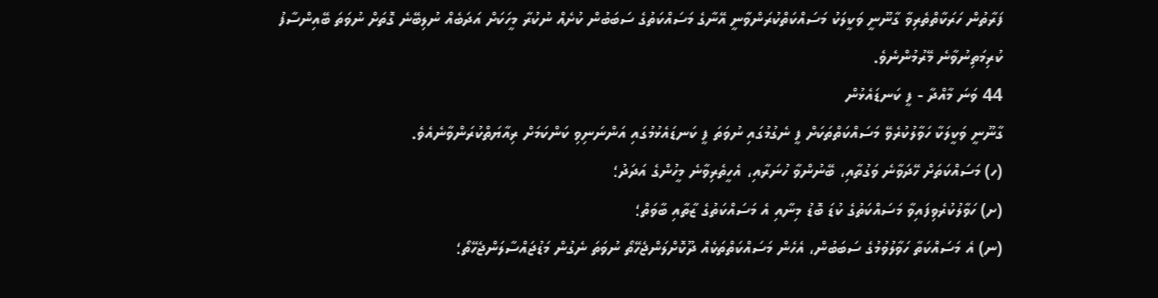ފަރާތުން ހަރަކާތްތެރިވާ ގާނޫނީ ވަކީލަކު މަސައްކަތްކުރަންވާނީ އޭނާގެ މަސައްކަތުގެ ސަބަބުން ކުށެއް ނުކުރާ މީހަކަށް އަދަބެއް ނުލިބޭނެ ގޮތަށް ނުވަތަ ބޭއިންސާފު ކުރިމަތިނުވާނެ މޭރުމުންނެވެ.
44 ވަނަ މާއްދާ - ފީ ކަނޑައެޅުން
ގާނޫނީ ވަކީލަކާ ހަވާލުކުރެވޭ މަސައްކަތްތަކަށް ފީ ނެގުމުގައި ނުވަތަ ފީ ކަނޑައެޅުމުގައި އަންނަނިވި ކަންކަމަށް ރިއާޔަތްކުރަންވާނެއެވެ.
(ހ) މަސައްކަތަށް ހޭދަވާނެ ވަގުތާއި، ބޭނުންވާ ހުނަރާއި، އެހީތެރިވާނެ މީހުންގެ އަދަދު؛
(ށ) ހަވާލުކުރެވިފައިވާ މަސައްކަތުގެ ކުޑަ ބޮޑު މިނާއި އެ މަސައްކަތުގެ ޒާތާއި ބާވަތް؛
(ނ) އެ މަސައްކަތާ ހަވާލުވުމުގެ ސަބަބުން، އެހެން މަސައްކަތްތަކެއް ދޫކޮށްލަންޖެހޭތޯ ނުވަތަ ނެގުން މަޑުޖައްސާލަންޖެހޭތޯ؛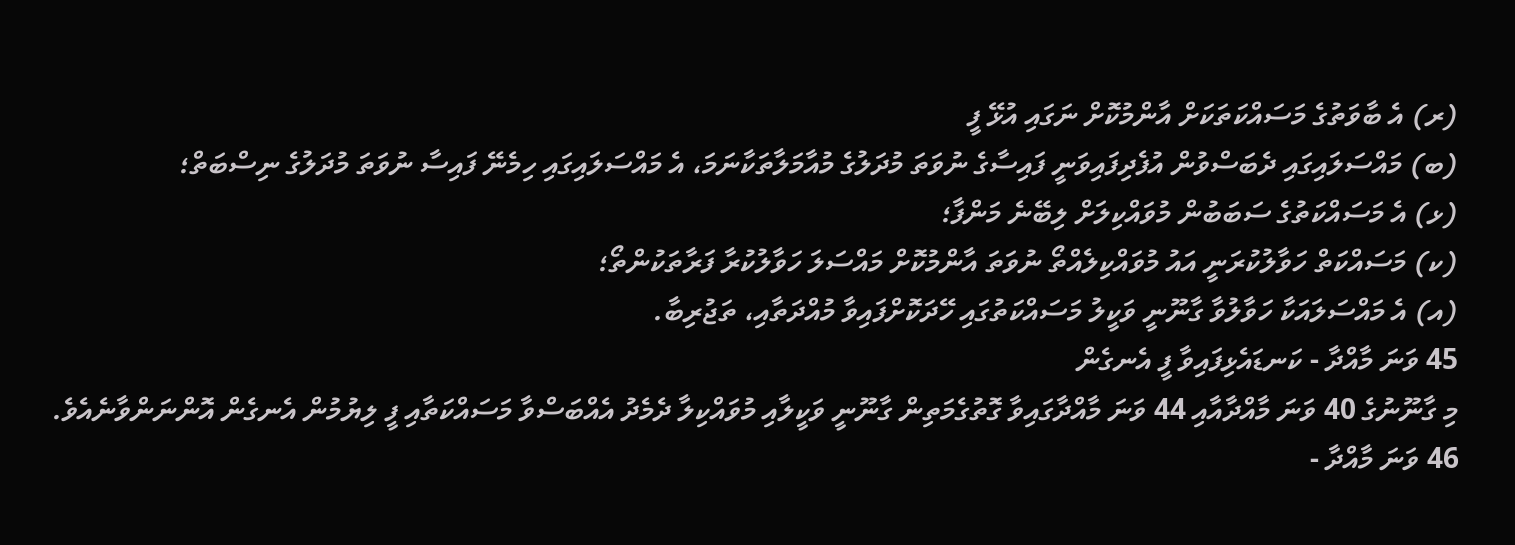(ރ) އެ ބާވަތުގެ މަސައްކަތަކަށް އާންމުކޮށް ނަގައި އުޅޭ ފީ
(ބ) މައްސަލައިގައި ދެބަސްވުން އުފެދިފައިވަނީ ފައިސާގެ ނުވަތަ މުދަލުގެ މުއާމަލާތަކާނަމަ، އެ މައްސަލައިގައި ހިމެނޭ ފައިސާ ނުވަތަ މުދަލުގެ ނިސްބަތް؛
(ޅ) އެ މަސައްކަތުގެ ސަބަބުން މުވައްކިލަށް ލިބޭނެ މަންފާ؛
(ކ) މަސައްކަތް ހަވާލުކުރަނީ އައު މުވައްކިލެއްތޯ ނުވަތަ އާންމުކޮށް މައްސަލަ ހަވާލުކުރާ ފަރާތަކުންތޯ؛
(އ) އެ މައްސަލައަކާ ހަވާލުވާ ގާނޫނީ ވަކީލު މަސައްކަތުގައި ހޭދަކޮށްފައިވާ މުއްދަތާއި، ތަޖުރިބާ.
45 ވަނަ މާއްދާ - ކަނޑައެޅިފައިވާ ފީ އެނގެން
މި ގާނޫނުގެ 40 ވަނަ މާއްދާއާއި 44 ވަނަ މާއްދާގައިވާ ގޮތުގެމަތިން ގާނޫނީ ވަކީލާއި މުވައްކިލާ ދެމެދު އެއްބަސްވާ މަސައްކަތާއި ފީ ލިޔުމުން އެނގެން އޮންނަންވާނެއެވެ.
46 ވަނަ މާއްދާ -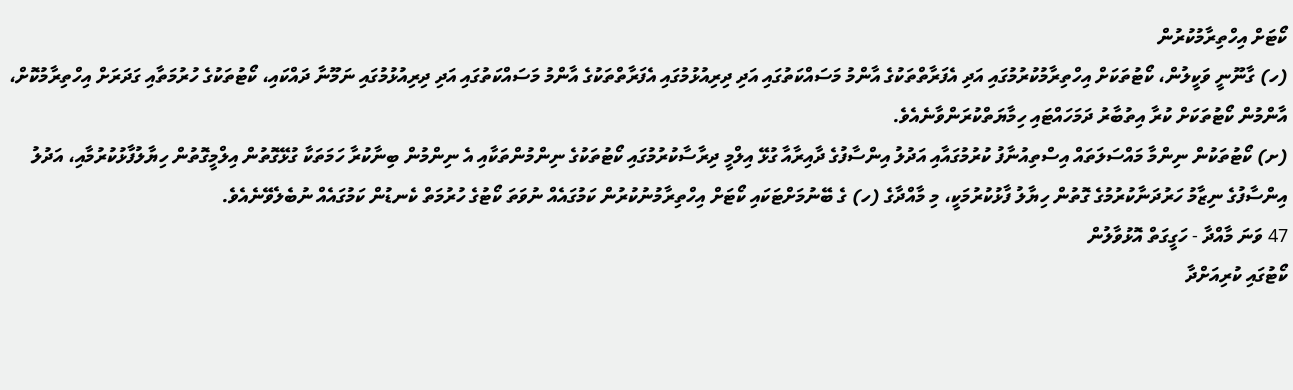ކޯޓަށް އިހްތިރާމުކުރުން
(ހ) ގާނޫނީ ވަކީލުން، ކޯޓުތަކަށް އިހްތިރާމުކުރުމުގައި އަދި އެފަރާތްތަކުގެ އާންމު މަސައްކަތުގައި އަދި ދިރިއުޅުމުގައި އެފަރާތްތަކުގެ އާންމު މަސައްކަތުގައި އަދި ދިރިއުޅުމުގައި ނަމޫނާ ދައްކައި، ކޯޓުތަކުގެ ހުރުމަތާއި ގަދަރަށް އިހްތިރާމުކޮށް، އާންމުން ކޯޓުތަކަށް ކުރާ އިތުބާރު ދަމަހައްޓައި ހިމާޔަތްކުރަންވާނެއެވެ.
(ށ) ކޯޓުތަކުން ނިންމާ މައްސަލަތައް އިސްތިއުނާފު ކުރުމުގައާއި އަދުލު އިންސާފުގެ ދާއިރާއާ ގުޅޭ އިލްމީ ދިރާސާކުރުމުގައި ކޯޓުތަކުގެ ނިންމުންތަކާއި އެ ނިންމުން ބިނާކުރާ ހަމަތަކާ ގުޅޭގޮތުން އިލްމީގޮތުން ހިޔާލުފާޅުކުރުމާއި، އަދުލު އިންސާފުގެ ނިޒާމު ހަރުދަނާކުރުމުގެ ގޮތުން ހިޔާލު ފާޅުކުރުމަކީ، މި މާއްދާގެ (ހ) ގެ ބޭނުމަށްޓަކައި ކޯޓަށް އިހްތިރާމުނުކުރުން ކަމުގައެއް ނުވަތަ ކޯޓުގެ ހުރުމަތް ކެނޑުން ކަމުގައެއް ނުބެލެވޭނެއެވެ.
47 ވަނަ މާއްދާ - ހަގީގަތް އޮޅުވާލުން
ކޯޓުގައި ކުރިއަށްދާ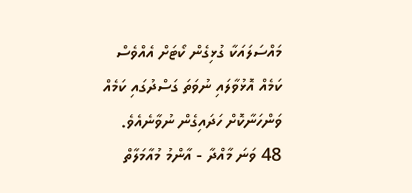މައްސަލައަކާ ގުޅިގެން ކޯޓަށް އެއްވެސް ކަމެއް އޮޅުވާލައި ނުވަތަ ގަސްދުގައި ކަމެއް ވަންހަނާކޮށް ހަދައިގެން ނުވާނެއެވެ.
48 ވަނަ މާއްދާ - އާންމު މުއާމަލާތް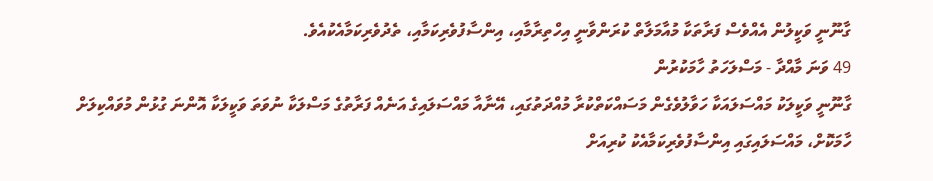ގާނޫނީ ވަކީލުން އެއްވެސް ފަރާތަކާ މުއާމަލާތް ކުރަންވާނީ އިހްތިރާމާއި، އިންސާފުވެރިކަމާއި، ތެދުވެރިކަމާއެކުއެވެ.
49 ވަނަ މާއްދާ - މަސްލަހަތު ހާމަކުރުން
ގާނޫނީ ވަކީލަކު މައްސަލައަކާ ހަވާލުވެގެން މަސައްކަތްކުރާ މުއްދަތުގައި، އޭނާއާ މައްސަލައިގެ އަނެއް ފަރާތުގެ މަސްލަކާ ނުވަތަ ވަކީލަކާ އޮންނަ ގުޅުން މުވައްކިލަށް ހާމަކޮށް، މައްސަލައިގައި އިންސާފުވެރިކަމާއެކު ކުރިއަށް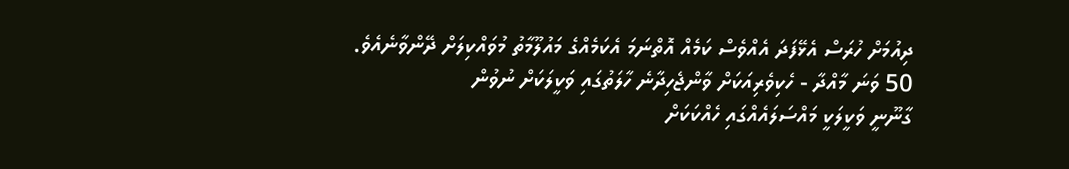ދިއުމަށް ހުރަސް އެޅޭފަދަ އެއްވެސް ކަމެއް އޮތްނަމަ އެކަމެއްގެ މައުލޫމާތު މުވައްކިލަށް ދޭންވާނެއެވެ.
50 ވަނަ މާއްދާ - ހެކިވެރިއަކަށް ވާންޖެހިދާނެ ހާލަތުގައި ވަކީލަކަށް ނުވުން
ގާނޫނީ ވަކީލަކީ މައްސަލައެއްގައި ހެއްކަކަށް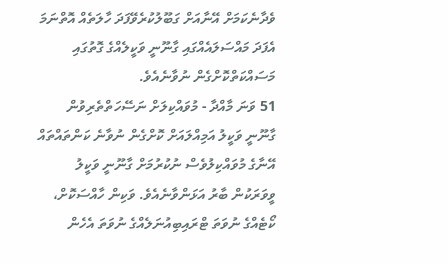ވެދާނެކަމަށް އޭނާއަށް ގަބޫލުކުރެވޭފަދަ ހާލަތެއް އޮތްނަމަ އެފަދަ މައްސަލައެއްގައި ގާނޫނީ ވަކީލެއްގެ ގޮތުގައި މަސައްކަތްކޮށްގެން ނުވާނެއެވެ.
51 ވަނަ މާއްދާ - މުވައްކިލަށް ނަސޭހަތްތެރިވުން
ގާނޫނީ ވަކީލު އަމިއްލައަށް ކޮށްގެން ނުވާނެ ކަންތައްތައް އޭނާގެ މުވައްކިލުވެސް ނުކުރުމަށް ގާނޫނީ ވަކީލު ވީވަރަކުން ބާރު އަޅަންވާނެއެވެ. ވަކިން ހާއްސަކޮށް، ކޯޓެއްގެ ނުވަތަ ޓްރައިބިއުނަލެއްގެ ނުވަތަ އެހެން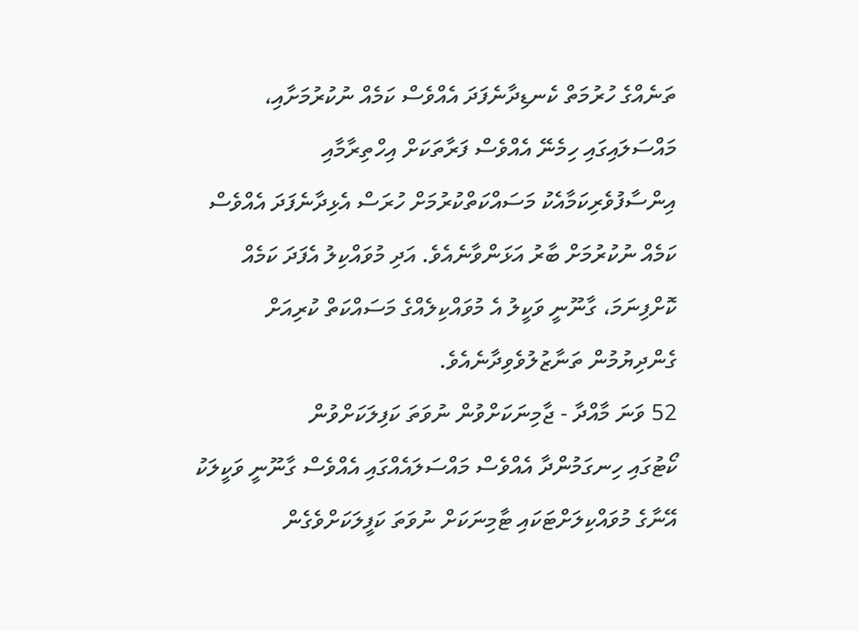ތަނެއްގެ ހުރުމަތް ކެނޑިދާނެފަދަ އެއްވެސް ކަމެއް ނުކުރުމަށާއި، މައްސަލައިގައި ހިމެނޭ އެއްވެސް ފަރާތަކަށް އިހްތިރާމާއި އިންސާފުވެރިކަމާއެކު މަސައްކަތްކުރުމަށް ހުރަސް އެޅިދާނެފަދަ އެއްވެސް ކަމެއް ނުކުރުމަށް ބާރު އަޅަންވާނެއެވެ. އަދި މުވައްކިލު އެފަދަ ކަމެއް ކޮށްފިނަމަ، ގާނޫނީ ވަކީލު އެ މުވައްކިލެއްގެ މަސައްކަތް ކުރިއަށް ގެންދިޔުމުން ތަނާޒުލުވެވިދާނެއެވެ.
52 ވަނަ މާއްދާ - ޖާމިނަކަށްވުން ނުވަތަ ކަފިލަކަށްވުން
ކޯޓުގައި ހިނގަމުންދާ އެއްވެސް މައްސަލައެއްގައި އެއްވެސް ގާނޫނީ ވަކީލަކު އޭނާގެ މުވައްކިލަށްޓަކައި ޓާމިނަކަށް ނުވަތަ ކަފީލަކަށްވެގެން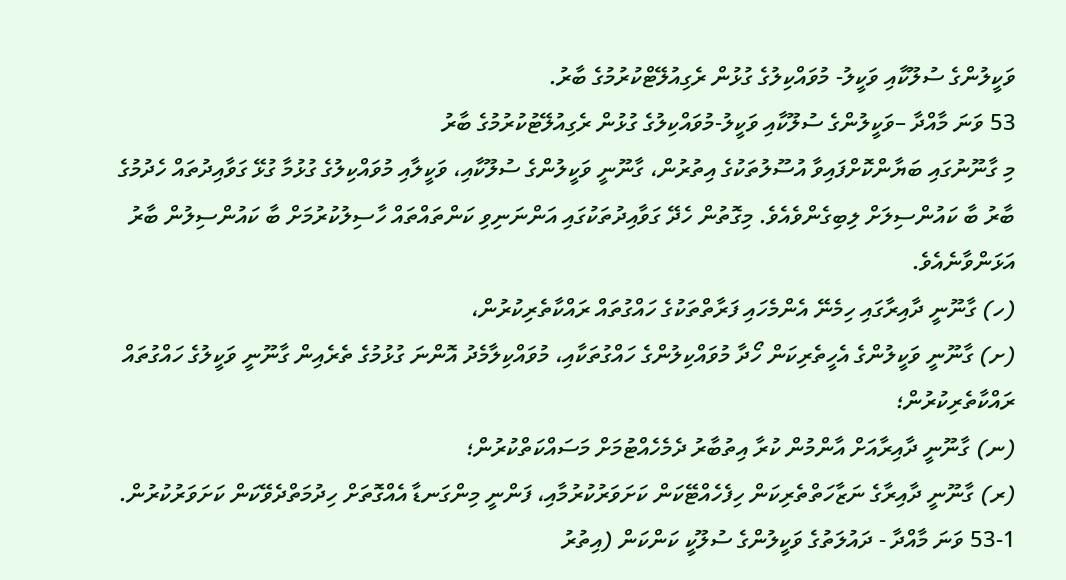ވަކީލުންގެ ސުލޫކާއި ވަކީލު- މުވައްކިލުގެ ގުޅުން ރެގިއުލޭޓްކުރުމުގެ ބާރު.
53 ވަނަ މާއްދާ –ވަކީލުންގެ ސުލޫކާއި ވަކީލު-މުވައްކިލުގެ ގުޅުން ރެގިއުލޭޓުކުރުމުގެ ބާރު
މި ގާނޫނުގައި ބަޔާންކޮށްފައިވާ އުސޫލުތަކުގެ އިތުރުން، ގާނޫނީ ވަކީލުންގެ ސުލޫކާއި، ވަކީލާއި މުވައްކިލުގެ ގުޅުމާ ގުޅޭ ގަވާއިދުތައް ހެދުމުގެ ބާރު ބާ ކައުންސިލަށް ލިބިގެންވެއެވެ. މިގޮތުން ހެދޭ ގަވާއިދުތަކުގައި އަންނަނިވި ކަންތައްތައް ހާސިލުކުރުމަށް ބާ ކައުންސިލުން ބާރު އަޅަންވާނެއެވެ.
(ހ) ގާނޫނީ ދާއިރާގައި ހިމެނޭ އެންމެހައި ފަރާތްތަކުގެ ހައްގުތައް ރައްކާތެރިކުރުން،
(ށ) ގާނޫނީ ވަކީލުންގެ އެހީތެރިކަން ހޯދާ މުވައްކިލުންގެ ހައްގުތަކާއި، މުވައްކިލާމެދު އޮންނަ ގުޅުމުގެ ތެރެއިން ގާނޫނީ ވަކީލުގެ ހައްގުތައް ރައްކާތެރިކުރުން؛
(ނ) ގާނޫނީ ދާއިރާއަށް އާންމުން ކުރާ އިތުބާރު ދެމެހެއްޓުމަށް މަސައްކަތްކުރުން؛
(ރ) ގާނޫނީ ދާއިރާގެ ނަޒާހަތްތެރިކަން ހިފެހެއްޓޭކަން ކަށަވަރުކުރުމާއި، ފަންނީ މިންގަނޑާ އެއްގޮތަށް ހިދުމަތްދެވޭކަން ކަށަވަރުކުރުން.
53-1 ވަނަ މާއްދާ - ދައުލަތުގެ ވަކީލުންގެ ސުލޫކީ ކަންކަން (އިތުރު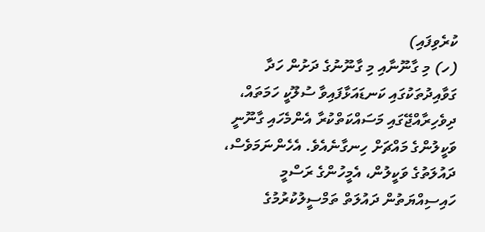ކުރެވިފައި)
(ހ) މި ގާނޫނާއި މި ގާނޫނުގެ ދަށުން ހަދާ ގަވާއިދުތަކުގައި ކަނޑައަޅާފައިވާ ސުލޫކީ ހަމަތައް، ދިވެހިރާއްޖޭގައި މަސައްކަތްކުރާ އެންމެހައި ގާނޫނީ ވަކީލުންގެ މައްޗަށް ހިނގާނެއެވެ. އެހެންނަމަވެސް، ދައުލަތުގެ ވަކީލުން، އެމީހުންގެ ރަސްމީ ހައިސިއްޔަތުން ދައުލަތް ތަމްސީލުކުރުމުގެ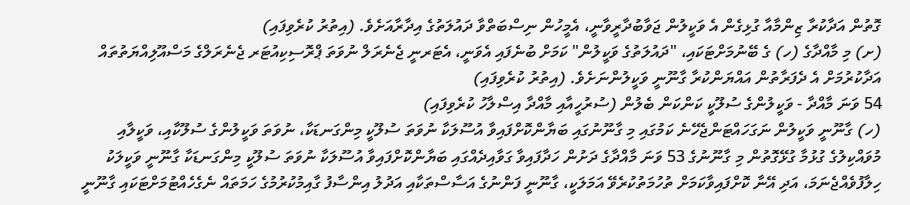ގޮތުން އަދާކުރާ ޒިންމާއާ ގުޅިގެން އެ ވަކީލުން ޖަވާބުދާރީވާނީ، އެމީހުން ނިސްބަތްވާ ދައުލަތުގެ އިދާރާއަށެވެ. (އިތުރު ކުރެވިފައި)
(ށ) މި މާއްދާގެ (ހ) ގެ ބޭނުމަށްޓަކައި، "ދައުލަތުގެ ވަކީލުން" ކަމަށް ބުނެފައި އެވަނީ، އެޓަރނީ ޖެނެރަލް ނުވަތަ ޕްރޮސިކިއުޓަރ ޖެނެރަލްގެ މަސްއޫލިއްޔަތުތައް އަދާކުރުމަށް އެ ދެފަރާތުން އައްޔަންކުރާ ގާނޫނީ ވަކީލުންނަށެވެ. (އިތުރު ކުރެވިފައި)
54 ވަނަ މާއްދާ - ވަކީލުންގެ ސުލޫކީ ކަންކަން ބެލުން (ސުރުހީއާއި މާއްދާ އިސްލާހު ކުރެވިފައި)
(ހ) ގާނޫނީ ވަކީލުން ނަގަހައްޓަންޖެހޭނެ ކަމުގައި މި ގާނޫނުގައި ބަޔާންކޮށްފައިވާ އުސޫލަކާ ނުވަތަ ސުލޫކީ މިންގަނޑަކާ، ނުވަތަ ވަކީލުންގެ ސުލޫކާއި، ވަކީލާއި މުވައްކިލުގެ ގުޅުމާ ގުޅޭގޮތުން މި ގާނޫނުގެ 53 ވަނަ މާއްދާގެ ދަށުން ހަދާފައިވާ ގަވާއިދެއްގައި ބަޔާންކޮށްފައިވާ އުސޫލަކާ ނުވަތަ ސުލޫކީ މިންގަނޑަކާ ގާނޫނީ ވަކީލަކު ހިލާފުވެއްޖެނަމަ، އަދި އޭނާ ކޮށްފައިވާކަމަށް ތުހުމަތުކުރެވޭ އަމަލަކީ، ގާނޫނީ ފަންނުގެ އަސާސްތަކާއި އަދުލު އިންސާފު ގާއިމުކުރުމުގެ ހަމަތައް ނެގެހެއްޓުމަށްޓަކައި ގާނޫނީ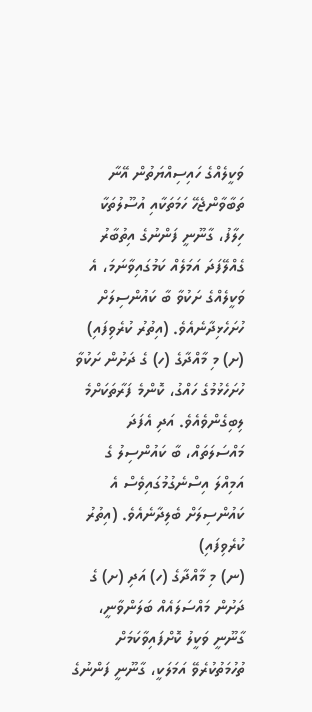ވަކީލެއްގެ ހައިސިއްޔަތުން އޭނާ ތަބާވާންޖެހޭ ހަމަތަކާއި އުސޫލުތަކާ ހިލާފު، ގާނޫނީ ފަންނުގެ އިތުބާރު ގެއްލޭފަދަ އަމަލެއް ކަމުގައިވާނަމަ، އެ ވަކީލެއްގެ ށަކުވާ ބާ ކައުންސިލަށް ހުށަހެޅިދާނެއެވެ. (އިތުރު ކުރެވިފައި)
(ށ) މި މާއްދާގެ (ހ) ގެ ދަށުން ށަކުވާ ހުށަހެޅުމުގެ ހައްގު، ކޮންމެ ފަރާތަކަށްމެ ލިބިގެންވެއެވެ. އަދި އެފަދަ މައްސަލަތައް، ބާ ކައުންސިލު ގެ އަމިއްލަ އިސްނެގުމުގައިވެސް އެ ކައުންސިލަށް ބެލިދާނެއެވެ. (އިތުރު ކުރެވިފައި)
(ނ) މި މާއްދާގެ (ހ) އަދި (ށ) ގެ ދަށުން މައްސަލައެއް ބަލަންވާނީ، ގާނޫނީ ވަކީލު ކޮށްފައިވާކަމަށް ތުހުމަތުކުރެވޭ އަމަލަކީ، ގާނޫނީ ފަންނުގެ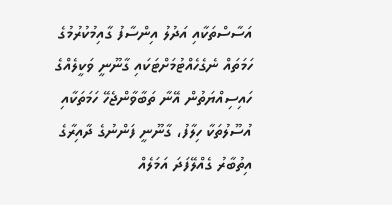އަސާސްތަކާއި އަދުލު އިންސާފު ގާއިމުކުރުމުގެ ހަމަތައް ނެގެހެއްޓުމަށްޓަކައި ގާނޫނީ ވަކީލެއްގެ ހައިސިއްޔަތުން އޭނާ ތަބާވާންޖެހޭ ހަމަތަކާއި އުސޫލުތަކާ ހިލާފު، ގާނޫނީ ފަންނުގެ ދާއިރާގެ އިތުބާރު ގެއްލޭފަދަ އަމަލެއް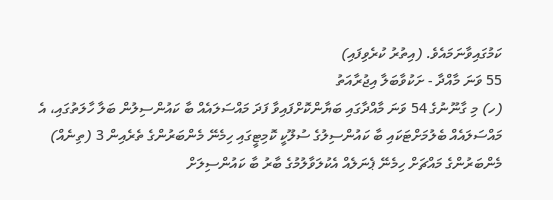ކަމުގައިވާނަމައެވެ. (އިތުރު ކުރެވިފައި)
55 ވަނަ މާއްދާ - ށަކުވާބަލާ އިޖުރާއަތު
(ހ) މި ގާނޫނުގެ 54 ވަނަ މާއްދާގައި ބަޔާންކޮށްފައިވާ ފަދަ މައްސަލައެއް ބާ ކައުންސިލުން ބަލާ ހާލަތުގައި، އެ މައްސަލައެއް ބެލުމަށްޓަކައި ބާ ކައުންސިލުގެ ސުލޫކީ ކޮމިޓީގައި ހިމެނޭ މެންބަރުންގެ ތެރެއިން 3 (ތިނެއް) މެންބަރުންގެ މައްޗަށް ހިމެނޭ ޕެނަލެއް އެކުލަވާލުމުގެ ބާރު ބާ ކައުންސިލަށް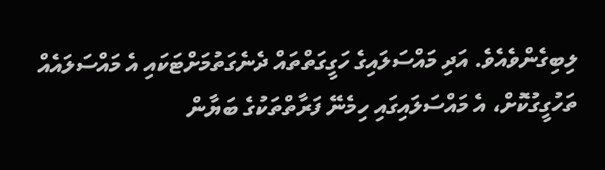ލިބިގެންވެއެވެ. އަދި މައްސަލައިގެ ހަގީގަތްތައް ދެނެގަތުމަށްޓަކައި އެ މައްސަލައެއް ތަހުގީގުކޮށް، އެ މައްސަލައިގައި ހިމެނޭ ފަރާތްތަކުގެ ބަޔާން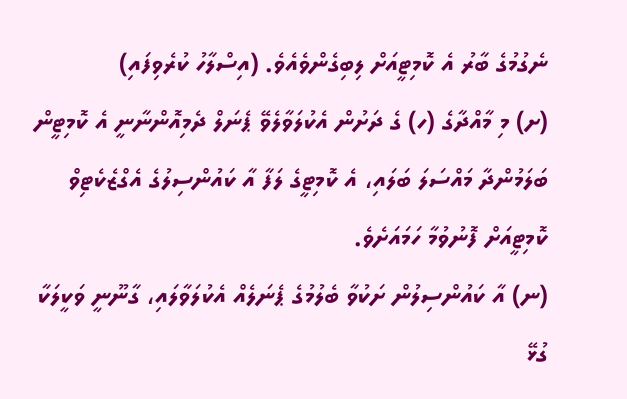ނެގުމުގެ ބާރު އެ ކޮމިޓީއަށް ލިބިގެންވެއެވެ. (އިސްލާހު ކުރެވިފައި)
(ށ) މި މާއްދާގެ (ހ) ގެ ދަށުން އެކުލަވާލެވޭ ޕެނަލް ދެމިއޮންނާނީ އެ ކޮމިޓީން ބަލަމުންދާ މައްސަލަ ބަލައި، އެ ކޮމިޓީގެ ލަފާ އާ ކައުންސިލުގެ އެގްޒެކެޓިވް ކޮމިޓީއަށް ފޮނުވުމާ ހަމައަށެވެ.
(ނ) އާ ކައުންސިލުން ށަކުވާ ބެލުމުގެ ޕެނަލެއް އެކުލަވާލައި، ގާނޫނީ ވަކީލަކާ ގުޅޭ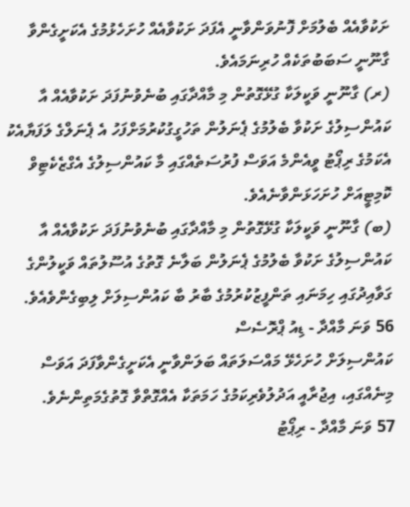ށަކުވާއެއް ބެލުމަށް ފޮނުވަންވާނީ އެފަދަ ށަކުވާއެއް ހުށަހެޅުމުގެ އެކަށީގެންވާ ގާނޫނީ ސަބަބުތަކެއް ހުރިނަމައެވެ.
(ރ) ގާނޫނީ ވަކީލަކާ ގުޅޭގޮތުން މި މާއްދާގައި ބުނެވުނުފަދަ ށަކުވާއެއް އާ ކައުންސިލުގެ ށަކުވާ ބެލުމުގެ ޕެނަލުން ތަހުގީގުކުރުމަށްފަހު އެ ޕެނަލްގެ ލަފަޔާއެކު އެކަމުގެ ރިޕޯޓު ވީއެންމެ އަވަސް ފުރުސަތެއްގައި މާ ކައުންސިލުގެ އެގްޒެކެޓިވް ކޮމިޓީއަށް ހުށަހަޅަންވާނެއެވެ.
(ބ) ގާނޫނީ ވަކީލަކާ ގުޅޭގޮތުން މި މާއްދާގައި ބުނެވުނުފަދަ ށަކުވާއެއް އާ ކައުންސިލުގެ ށަކުވާ ބެލުމުގެ ޕެނަލުން ބަލާނެ ގޮތުގެ އުސޫލުތައް ވަކީލުންގެ ގަވާއިދުގައި ހިމަނައި ތަންފީޒުކުރުމުގެ ބާރު ބާ ކައުންސިލަށް ލިބިގެންވެއެވެ.
56 ވަނަ މާއްދާ - ޑިއު ޕްރޮސެސް
ކައުންސިލަށް ހުށަހެޅޭ މައްސަލަތައް ބަލަންވާނީ އެކަށީގެންވާފަދަ އަވަސް މިނެއްގައި، އިޖުރާއީ އަދުލުވެރިކަމުގެ ހަމަތަކާ އެއްގޮތްވާ ގޮތުގެމަތިންނެވެ.
57 ވަނަ މާއްދާ - ރިޕޯޓު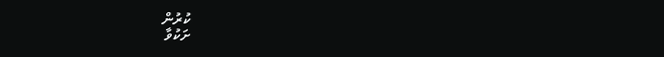ކުރުން
ށަކުވާ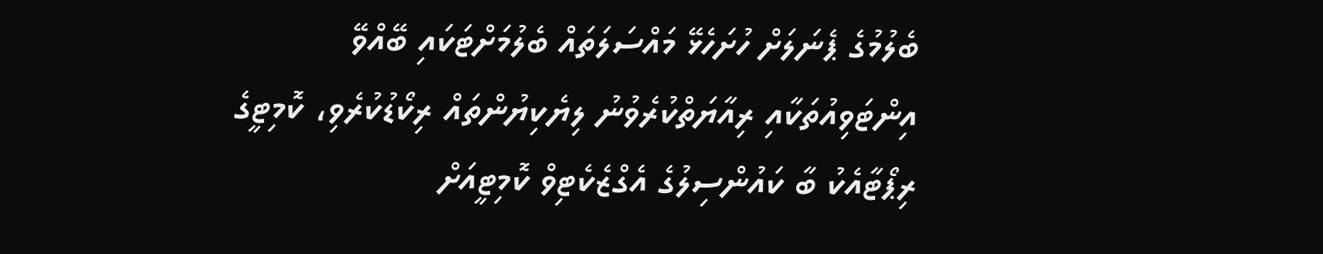ބެލުމުގެ ޕެނަލަށް ހުށަހެޅޭ މައްސަލަތައް ބެލުމަށްޓަކައި ބޭއްވޭ އިންޓަވިއުތަކާއި ރިއާޔަތްކުރެވުނު ލިޔެކިޔުންތައް ރިކޯޑުކުރެވި، ކޮމިޓީގެ ރިޕޯޓާއެކު ބާ ކައުންސިލުގެ އެގްޒެކެޓިވް ކޮމިޓީއަށް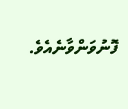ފޮނުވަންވާނެއެވެ.